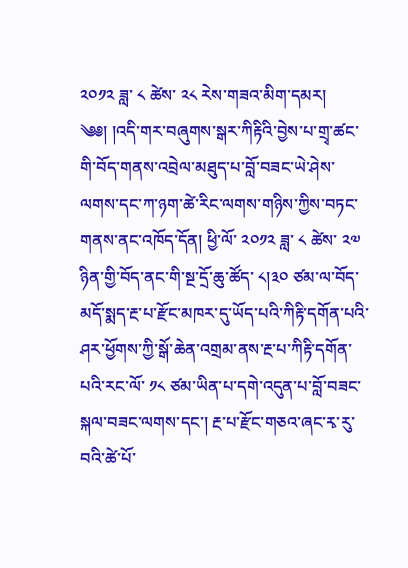༢༠༡༢ ཟླ་ ༨ ཚེས་ ༢༨ རེས་གཟའ་མིག་དམར།
༄༅། །འདི་གར་བཞུགས་སྒར་ཀིརྟིའི་བྱེས་པ་གྲྭ་ཚང་གི་བོད་གནས་འབྲེལ་མཐུད་པ་བློ་བཟང་ཡེ་ཤེས་ལགས་དང་ཀ་ཉག་ཚེ་རིང་ལགས་གཉིས་ཀྱིས་བཏང་གནས་ནང་འཁོད་དོན། ཕྱི་ལོ་ ༢༠༡༢ ཟླ་ ༨ ཚེས་ ༢༧ ཉིན་གྱི་བོད་ནང་གི་སྔ་དྲོ་ཆུ་ཚོད་ ༨།༣༠ ཙམ་ལ་བོད་མདོ་སྨད་རྔ་པ་རྫོང་མཁར་དུ་ཡོད་པའི་ཀིརྟི་དགོན་པའི་ཤར་ཕྱོགས་ཀྱི་སྒོ་ཆེན་འགྲམ་ནས་རྔ་པ་ཀིརྟི་དགོན་པའི་རང་ལོ་ ༡༨ ཙམ་ཡིན་པ་དགེ་འདུན་པ་བློ་བཟང་སྐལ་བཟང་ལགས་དང་། རྔ་པ་རྫོང་གཅའ་ཞང་རྭ་རུ་བའི་ཚེ་པོ་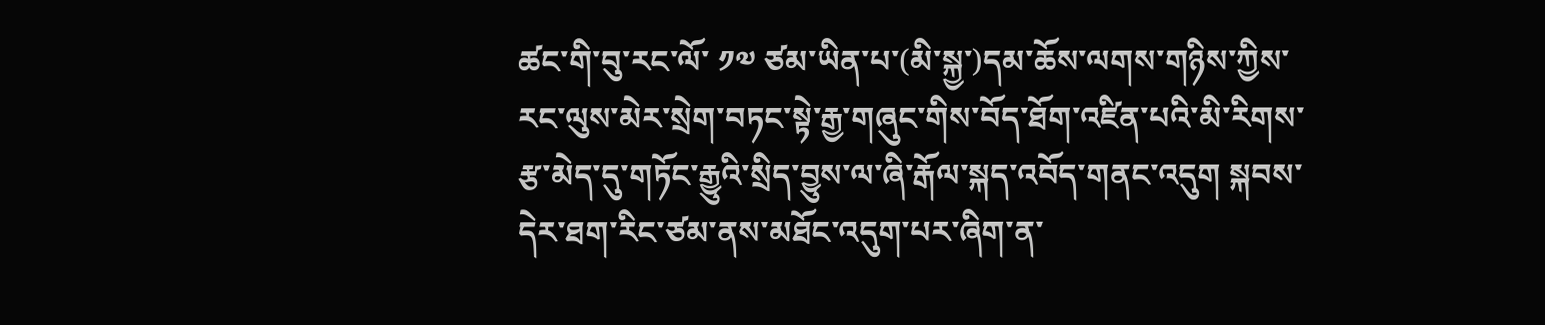ཚང་གི་བུ་རང་ལོ་ ༡༧ ཙམ་ཡིན་པ་(མི་སྐྱ་)དམ་ཆོས་ལགས་གཉིས་ཀྱིས་རང་ལུས་མེར་སྲེག་བཏང་སྟེ་རྒྱ་གཞུང་གིས་བོད་ཐོག་འཛིན་པའི་མི་རིགས་རྩ་མེད་དུ་གཏོང་རྒྱུའི་སྲིད་བྱུས་ལ་ཞི་རྒོལ་སྐད་འབོད་གནང་འདུག སྐབས་དེར་ཐག་རིང་ཙམ་ནས་མཐོང་འདུག་པར་ཞིག་ན་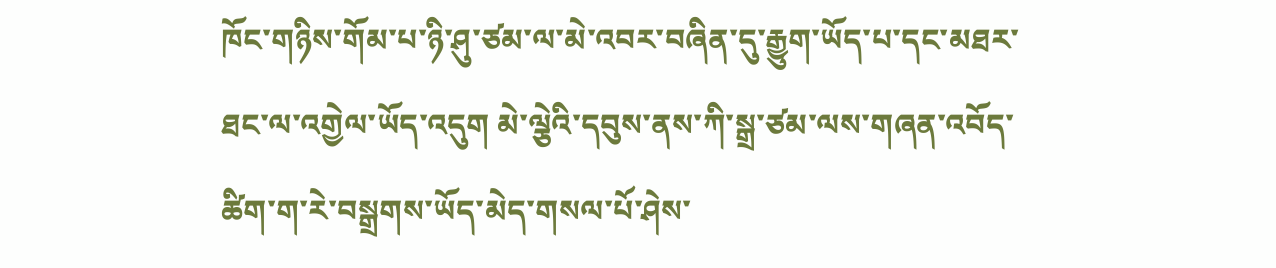ཁོང་གཉིས་གོམ་པ་ཉི་ཤུ་ཙམ་ལ་མེ་འབར་བཞིན་དུ་རྒྱུག་ཡོད་པ་དང་མཐར་ཐང་ལ་འགྱེལ་ཡོད་འདུག མེ་ལྕེའི་དབུས་ནས་ཀི་སྒྲ་ཙམ་ལས་གཞན་འབོད་ཚིག་ག་རེ་བསྒྲགས་ཡོད་མེད་གསལ་པོ་ཤེས་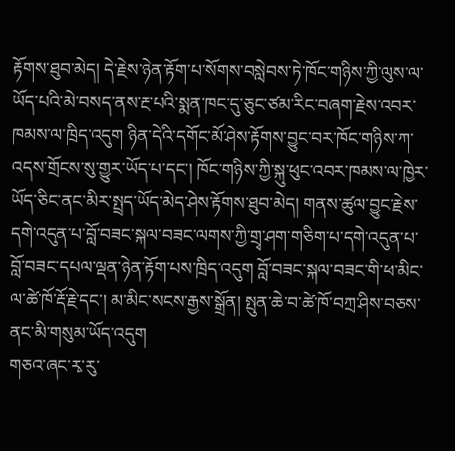རྟོགས་ཐུབ་མེད། དེ་རྗེས་ཉེན་རྟོག་པ་སོགས་བསླེབས་ཏེ་ཁོང་གཉིས་ཀྱི་ལུས་ལ་ཡོད་པའི་མེ་བསད་ནས་རྔ་པའི་སྨན་ཁང་དུ་ཅུང་ཙམ་རིང་བཞག་རྗེས་འབར་ཁམས་ལ་ཁྲིད་འདུག ཉིན་དེའི་དགོང་མོ་ཤེས་རྟོགས་བྱུང་བར་ཁོང་གཉིས་ཀ་འདས་གྲོངས་སུ་གྱུར་ཡོད་པ་དང་། ཁོང་གཉིས་ཀྱི་སྐུ་ཕུང་འབར་ཁམས་ལ་ཁྱེར་ཡོད་ཅིང་ནང་མིར་སྤྲད་ཡོད་མེད་ཤེས་རྟོགས་ཐུབ་མེད། གནས་ཚུལ་བྱུང་རྗེས་དགེ་འདུན་པ་བློ་བཟང་སྐལ་བཟང་ལགས་ཀྱི་གྲྭ་ཤག་གཅིག་པ་དགེ་འདུན་པ་བློ་བཟང་དཔལ་ལྡན་ཉེན་རྟོག་པས་ཁྲིད་འདུག བློ་བཟང་སྐལ་བཟང་གི་ཕ་མིང་ལ་ཚེ་ཁོ་རྡོ་རྗེ་དང་། མ་མིང་སངས་རྒྱས་སྒྲོན། སྤུན་ཆེ་བ་ཚེ་ཁོ་བཀྲ་ཤིས་བཅས་ནང་མི་གསུམ་ཡོད་འདུག
གཅའ་ཞང་རྭ་རུ་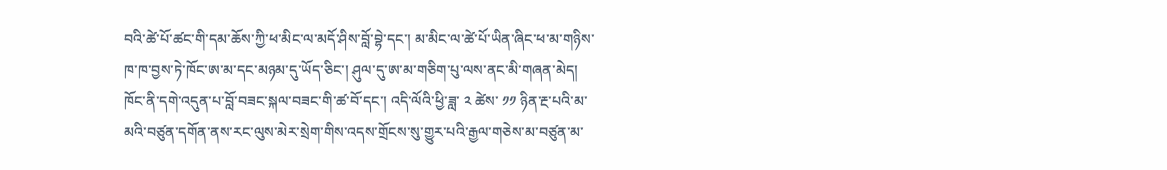བའི་ཚེ་པོ་ཚང་གི་དམ་ཆོས་ཀྱི་ཕ་མིང་ལ་མདོ་ཤིས་བློ་བྷེ་དང་། མ་མིང་ལ་ཚེ་པོ་ཡིན་ཞིང་ཕ་མ་གཉིས་ཁ་ཁ་བྱས་ཏེ་ཁོང་ཨ་མ་དང་མཉམ་དུ་ཡོད་ཅིང་། ཤུལ་དུ་ཨ་མ་གཅིག་པུ་ལས་ནང་མི་གཞན་མེད། ཁོང་ནི་དགེ་འདུན་པ་བློ་བཟང་སྐལ་བཟང་གི་ཚ་བོ་དང་། འདི་ལོའི་ཕྱི་ཟླ་ ༢ ཚེས་ ༡༡ ཉིན་རྔ་པའི་མ་མའི་བཙུན་དགོན་ནས་རང་ལུས་མེར་སྲེག་གིས་འདས་གྲོངས་སུ་གྱུར་པའི་རྒྱལ་གཅེས་མ་བཙུན་མ་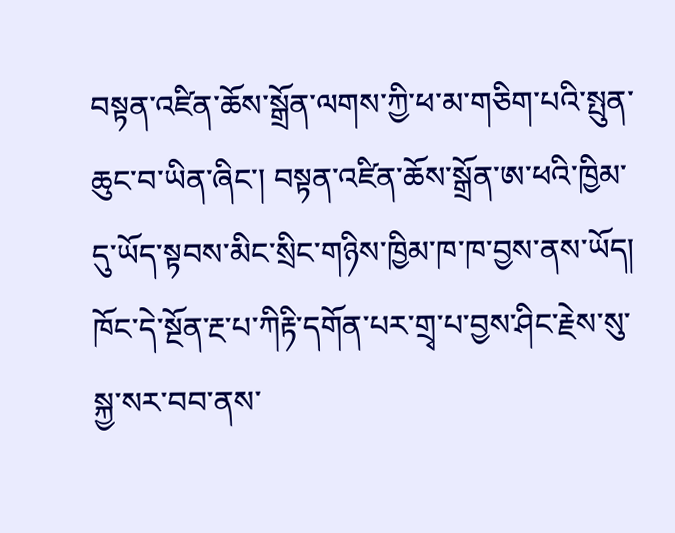བསྟན་འཛིན་ཆོས་སྒྲོན་ལགས་ཀྱི་ཕ་མ་གཅིག་པའི་སྤུན་ཆུང་བ་ཡིན་ཞིང་། བསྟན་འཛིན་ཆོས་སྒྲོན་ཨ་ཕའི་ཁྱིམ་དུ་ཡོད་སྟབས་མིང་སྲིང་གཉིས་ཁྱིམ་ཁ་ཁ་བྱས་ནས་ཡོད། ཁོང་དེ་སྔོན་རྔ་པ་ཀིརྟི་དགོན་པར་གྲྭ་པ་བྱས་ཤིང་རྗེས་སུ་སྐྱ་སར་བབ་ནས་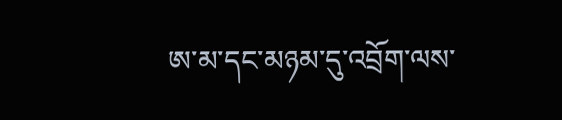ཨ་མ་དང་མཉམ་དུ་འབྲོག་ལས་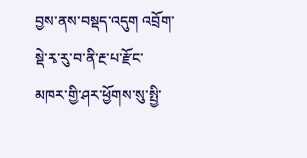བྱས་ནས་བསྡད་འདུག འབྲོག་སྡེ་རྭ་རུ་བ་ནི་རྔ་པ་རྫོང་མཁར་གྱི་ཤར་ཕྱོགས་སུ་སྤྱི་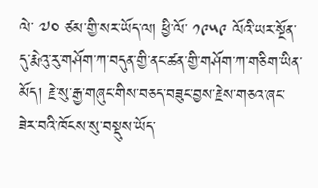ལེ་ ༧༠ ཙམ་གྱི་སར་ཡོད་ལ། ཕྱི་ལོ་ ༡༩༥༩ ལོའི་ཡར་སྔོན་དུ་རྨེའུ་རུ་གཤོག་ཀ་བདུན་གྱི་ནང་ཚན་གྱི་གཤོག་ཀ་གཅིག་ཡིན་མོད། རྗེ་སུ་རྒྱ་གཞུང་གིས་བཅད་བཟུང་བྱས་རྗེས་གཅའ་ཞང་ཟེར་བའི་ཁོངས་སུ་བསྡུས་ཡོད་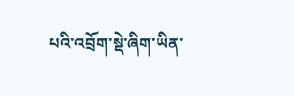པའི་འབྲོག་སྡེ་ཞིག་ཡིན་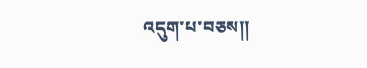འདུག་པ་བཅས།།